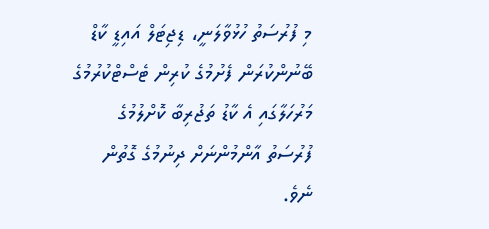މި ފުރުސަތު ހުޅުވާލަނީ، ޑިޖިޓަލް އައިޑީ ކާޑް ބޭނުންކުރަން ފެށުމުގެ ކުރިން ޓެސްޓްކުރުމުގެ މަރުހަލާގައި އެ ކާޑު ތަޖުރިބާ ކޮށްލުމުގެ ފުރުސަތު އާންމުންނަށް ދިނުމުގެ ގޮތުން ނެވެ.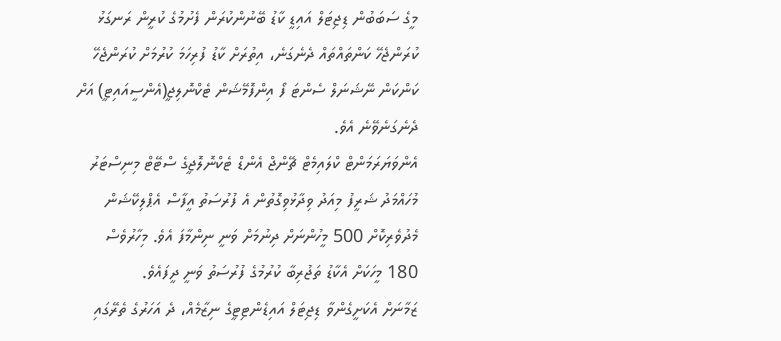މީގެ ސަބަބުން ޑިޖިޓަލް އައިޑީ ކާޑު ބޭނުންކުރަން ފެށުމުގެ ކުރީން ރަނގަޅު ކުރަންޖެހޭ ކަންތައްތައް ދެނެގަނެ، އިތުރަށް ކާޑު ފުރިހަމަ ކުރުމަށް ކުރަންޖެހޭ ކަންކަން ނޭޝަނަލް ސެންޓަ ފޯ އިންފޮމޭޝަން ޓެކްނޮލިޖީ(އެންސީއައިޓީ) އަށް ދެނެގަނެވޭނެ އެވެ.
އެންވަޔަރަމަންޓް ކްލައިމެޓް ޗޭންޖް އެންޑް ޓެކްނޮލޮޖީގެ ސްޓޭޓް މިނިސްޓަރު މުހައްމަދު ޝަރީފު މިއަދު ވިދާޅުވިގޮތުން އެ ފުރުސަތު އީފާސް އެޕްލިކޭޝަން މެދުވެރިކޮށް 500 މީހުންނަށް ދިނުމަށް ވަނީ ނިންމާފަ އެވެ. މިހާރުވެސް 180 މީހަކަށް އެކާޑު ތަޖުރިބާ ކުރުމުގެ ފުރުސަތު ވަނީ ދީފައެވެ.
ޒަމާނަށް އެކަށީގެންވާ ޑިޖިޓަލް އައިޑެންޓިޓީގެ ނިޒާމެއް، ދެ އަހަރުގެ ތެރޭގައި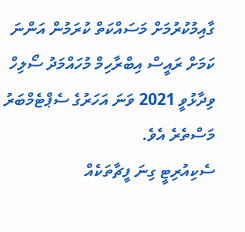ގާއިމުކުރުމަށް މަސައްކަތް ކުރަމުން އަންނަ ކަމަށް ރައީސް އިބްރާހިމް މުހައްމަދު ސޯލިހް ވިދާޅުވީ 2021 ވަނަ އަހަރުގެ ސެޕްޓެމްބަރު މަސްތެރެ އެވެ.
ސެކިއުރިޓީ ގިނަ ފީޗާތަކެއް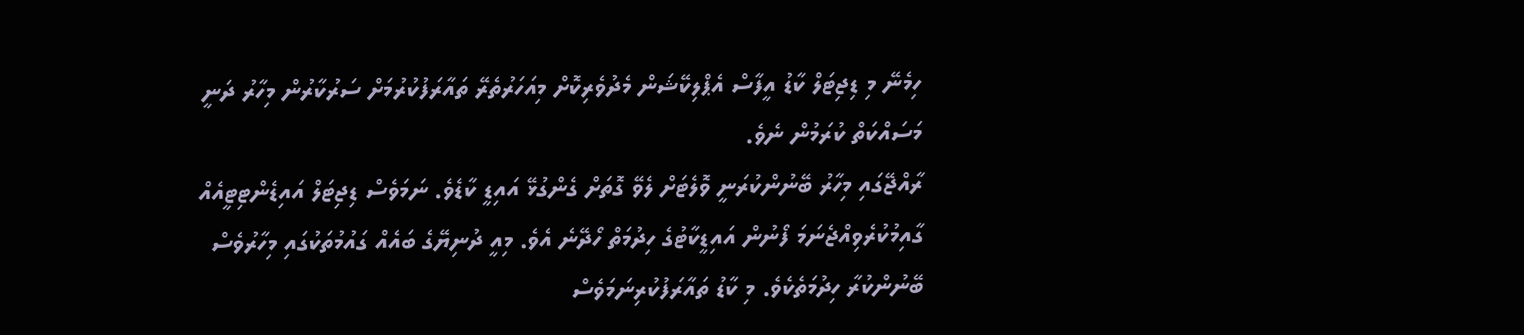ހިމެނޭ މި ޑިޖިޓަލް ކާޑު އީފާސް އެޕްލިކޭޝަން މެދުވެރިކޮށް މިއަހަރުތެރޭ ތައާރަފުކުރުމަށް ސަރުކާރުން މިހާރު ދަނީ މަސައްކަތް ކުރަމުން ނެވެ.
ރާއްޖޭގައި މިހާރު ބޭނުންކުރަނީ ވޮލެޓަށް ލެވޭ ގޮތަށް ގެންގުޅޭ އައިޑީ ކާޑެވެ. ނަމަވެސް ޑިޖިޓަލް އައިޑެންޓިޓީއެއް ގާއިމުކުރެވިއްޖެނަމަ ފޯނުން އައިޑީކާޓުގެ ހިދުމަތް ހޯދޭނެ އެވެ. މިއީ ދުނިޔޭގެ ބައެއް ގައުމުތަކުގައި މިހާރުވެސް ބޭނުންކުރާ ހިދުމަތެކެވެ. މި ކާޑު ތައާރަފުކުރިނަމަވެސް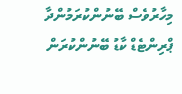މިހާރުވެސް ބޭނުންކުރަމުންދާ ޕްރިންޓެޑް ކާޑު ބޭނުންކުރަން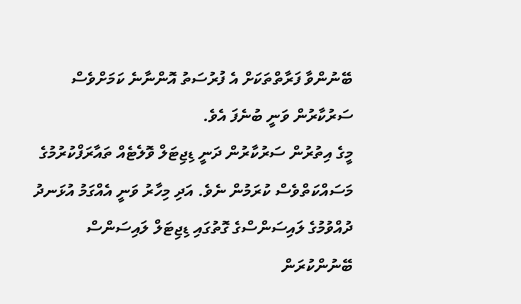ބޭނުންވާ ފަރާތްތަކަށް އެ ފުރުސަތު އޮންނާނެ ކަމަށްވެސް ސަރުކާރުން ވަނީ ބުނެފަ އެވެ.
މީގެ އިތުރުން ސަރުކާރުން ދަނީ ޑިޖިޓަލް ވޮލެޓެއް ތައާރަފްކުރުމުގެ މަސައްކަތްވެސް ކުރަމުން ނެވެ. އަދި މިހާރު ވަނީ އެއްގަމު އުޅަނދު ދުއްވުމުގެ ލައިސަންސްގެ ގޮތުގައި ޑިޖިޓަލް ލައިސަންސް ބޭނުންކުރަން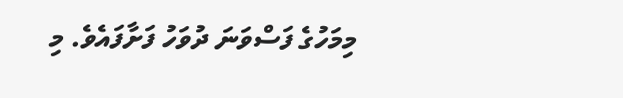މިމަހުގެ ފަސްވަނަ ދުވަހު ފަށާފައެވެ. މި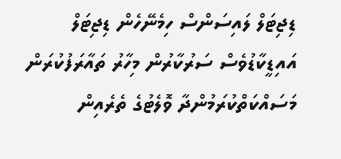ޑިޖިޓަލް ލައިސަންސް ހިމެނޭހެން ޑިޖިޓަލް އައިޑީކާޑުވެސް ސަރުކާރުން މިހާރު ތައާރަފުކުރަން މަސައްކަތްކުރަމުންދާ ވޮލެޓުގެ ތެރެއިން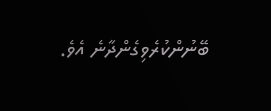ބޭނުންކުރެވިގެންދާނެ އެވެ.